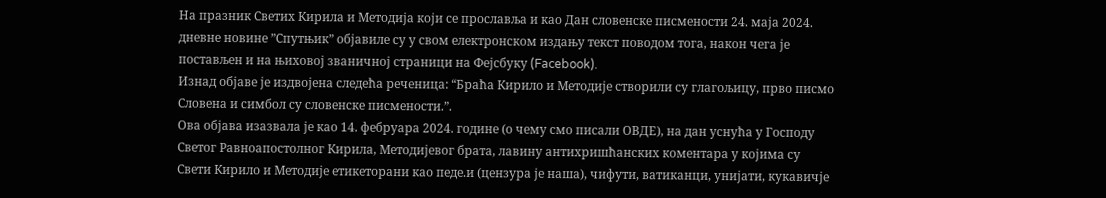На празник Светих Кирила и Методија који се прославља и као Дан словенске писмености 24. маја 2024. дневне новине ”Спутњик” објавиле су у свом електронском издању текст поводом тога, након чега је постављен и на њиховој званичној страници на Фејсбуку (Facebook).
Изнад објаве је издвојена следећа реченица: “Браћа Кирило и Методије створили су глагољицу, прво писмо Словена и симбол су словенске писмености.”.
Ова објава изазвала је као 14. фебруара 2024. године (о чему смо писали ОВДЕ), на дан уснућа у Господу Светог Равноапостолног Кирила, Методијевог брата, лавину антихришћанских коментара у којима су Свети Кирило и Методије етикеторани као педе.и (цензура је наша), чифути, ватиканци, унијати, кукавичје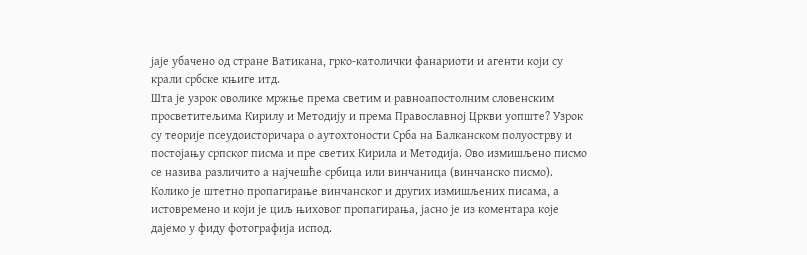јаје убачено од стране Ватикана, грко-католички фанариоти и агенти који су крали србске књиге итд.
Шта је узрок оволике мржње према светим и равноапостолним словенским просветитељима Кирилу и Методију и према Православној Цркви уопште? Узрок су теорије псеудоисторичара о аутохтоности Срба на Балканском полуострву и постојању српског писма и пре светих Кирила и Методија. Ово измишљено писмо се назива различито а најчешће србица или винчаница (винчанско писмо).
Колико је штетно пропагирање винчанског и других измишљених писама, а истовремено и који је циљ њиховог пропагирања, јасно је из коментара које дајемо у фиду фотографија испод.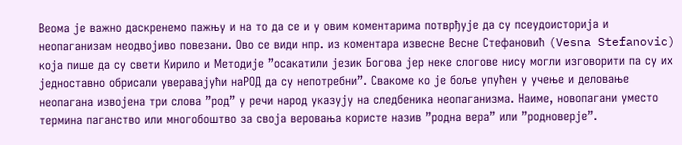Веома је важно даскренемо пажњу и на то да се и у овим коментарима потврђује да су псеудоисторија и неопаганизам неодвојиво повезани. Ово се види нпр. из коментара извесне Весне Стефановић (Vesna Stefanovic) која пише да су свети Кирило и Методије ”осакатили језик Богова јер неке слогове нису могли изговорити па су их једноставно обрисали уверавајући наРОД да су непотребни”. Свакоме ко је боље упућен у учење и деловање неопагана извојена три слова ”род” у речи народ указују на следбеника неопаганизма. Наиме, новопагани уместо термина паганство или многобоштво за своја веровања користе назив ”родна вера” или ”родноверје”.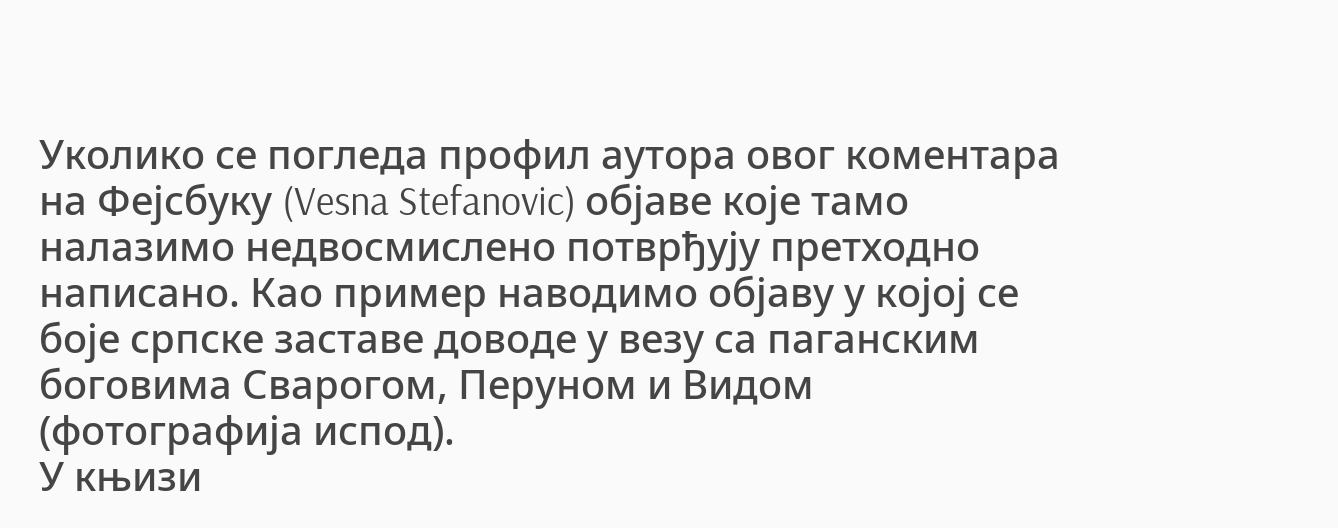Уколико се погледа профил аутора овог коментара на Фејсбуку (Vesna Stefanovic) објаве које тамо налазимо недвосмислено потврђују претходно написано. Као пример наводимо објаву у којој се боје српске заставе доводе у везу са паганским боговима Сварогом, Перуном и Видом (фотографија испод).
У књизи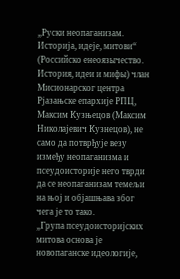„Руски неопаганизам. Историја, идеје, митови“ (Российско енеоязычество. История, идеи и мифы) члан Мисионарског центра Рјазањске епархије РПЦ, Максим Кузњецов (Максим Николајевич Кузнецов), не само да потврђује везу између неопаганизма и псеудоисторије него тврди да се неопаганизам темељи на њој и објашњава због чега је то тако.
„Група псеудоисторијских митова основа је новопаганске идеологије,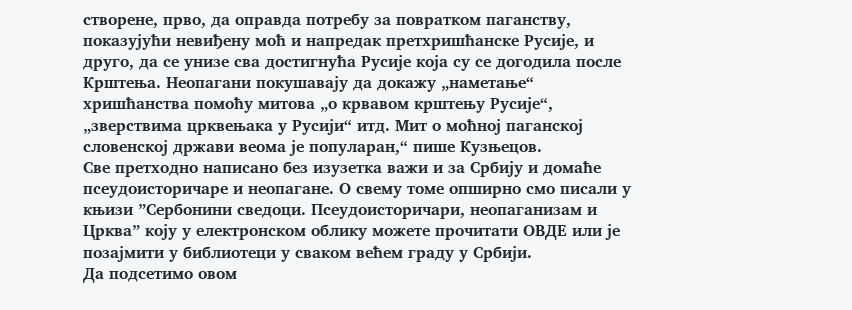створене, прво, да оправда потребу за повратком паганству, показујући невиђену моћ и напредак претхришћанске Русије, и друго, да се унизе сва достигнућа Русије која су се догодила после Крштења. Неопагани покушавају да докажу „наметање“ хришћанства помоћу митова „о крвавом крштењу Русије“, „зверствима црквењака у Русији“ итд. Мит о моћној паганској словенској држави веома је популаран,“ пише Кузњецов.
Све претходно написано без изузетка важи и за Србију и домаће псеудоисторичаре и неопагане. О свему томе опширно смо писали у књизи ”Сербонини сведоци. Псеудоисторичари, неопаганизам и Црква” коју у електронском облику можете прочитати ОВДЕ или је позајмити у библиотеци у сваком већем граду у Србији.
Да подсетимо овом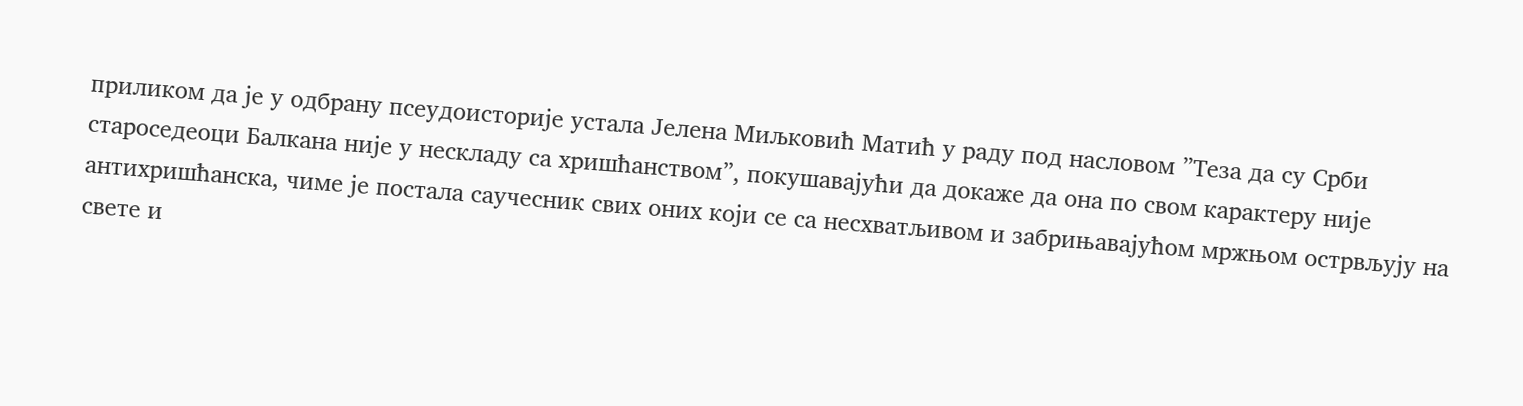приликом да је у одбрану псеудоисторије устала Јелена Миљковић Матић у раду под насловом ”Теза да су Срби староседеоци Балкана није у нескладу са хришћанством”, покушавајући да докаже да она по свом карактеру није антихришћанска, чиме је постала саучесник свих оних који се са несхватљивом и забрињавајућом мржњом острвљују на свете и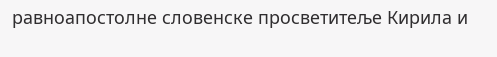равноапостолне словенске просветитеље Кирила и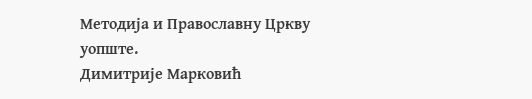Методија и Православну Цркву уопште.
Димитрије Марковић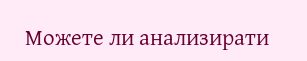Можете ли анализирати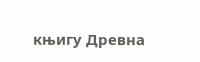књигу Древна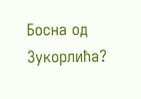Босна од Зукорлића?